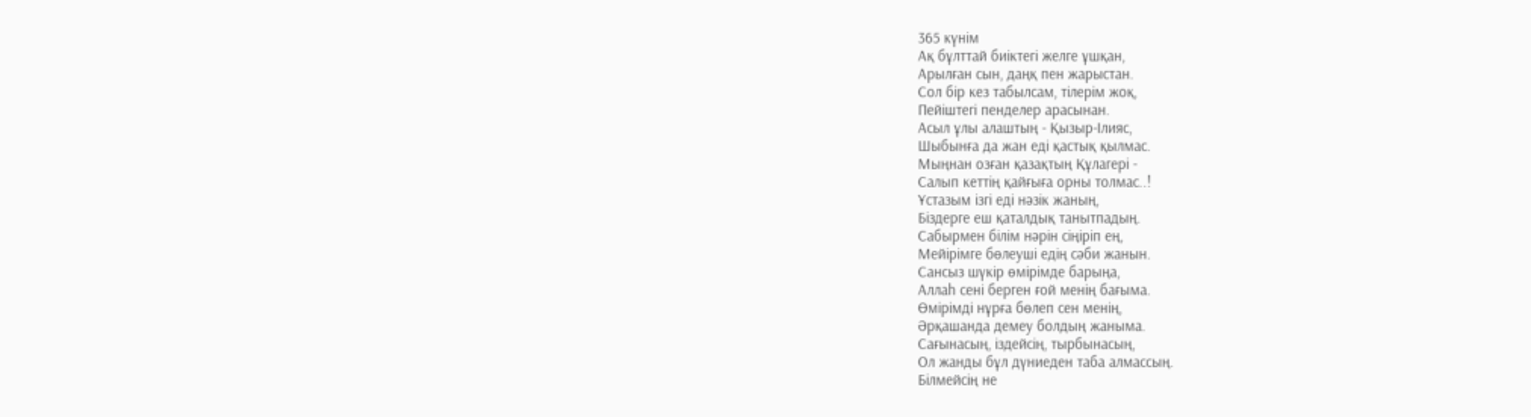365 күнім
Ақ бұлттай биіктегі желге ұшқан,
Арылған сын, даңқ пен жарыстан.
Сол бір кез табылсам, тілерім жоқ,
Пейіштегі пенделер арасынан.
Асыл ұлы алаштың - Қызыр-Ілияс,
Шыбынға да жан еді қастық қылмас.
Мыңнан озған қазақтың Құлагері -
Салып кеттің қайғыға орны толмас..!
Ұстазым ізгі еді нәзік жаның,
Біздерге еш қаталдық танытпадың.
Сабырмен білім нәрін сіңіріп ең,
Мейірімге бөлеуші едің сәби жанын.
Сансыз шүкір өмірімде барыңа,
Аллаһ сені берген ғой менің бағыма.
Өмірімді нұрға бөлеп сен менің,
Әрқашанда демеу болдың жаныма.
Сағынасың, іздейсің, тырбынасың,
Ол жанды бұл дүниеден таба алмассың.
Білмейсің не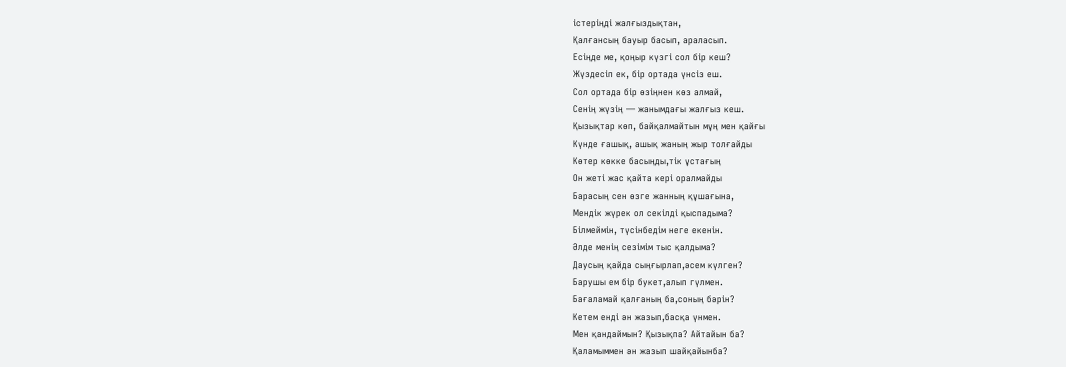істеріңді жалғыздықтан,
Қалғансың бауыр басып, араласып.
Есіңде ме, қоңыр күзгі сол бір кеш?
Жүздесіп ек, бір ортада үнсіз еш.
Сол ортада бір өзіңнен көз алмай,
Сенің жүзің — жанымдағы жалғыз кеш.
Қызықтар көп, байқалмайтын мұң мен қайғы
Күнде ғашық, ашық жаның жыр толғайды
Көтер көкке басыңды,тік ұстағың
Он жеті жас қайта кері оралмайды
Барасың сен өзге жанның құшағына,
Мендік жүрек ол секілді қыспадыма?
Білмеймін, түсінбедім неге екенін.
Әлде менің сезімім тыс қалдыма?
Даусың қайда сыңғырлап,әсем күлген?
Барушы ем бір букет,алып гүлмен.
Бағаламай қалғаның ба,соның бәрін?
Кетем енді ән жазып,басқа үнмен.
Мен қандаймын? Қызықпа? Айтайын ба?
Қаламыммен ән жазып шайқайынба?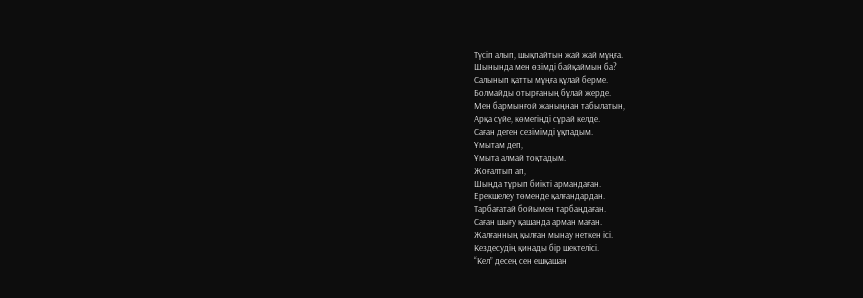Түсіп алып, шықпайтын жай жай мұңға.
Шынында мен өзімді байқаймын ба?
Салынып қатты мұңға құлай берме.
Болмайды отырғаның бұлай жерде.
Мен бармынғой жаныңнан табылатын,
Арқа сүйе, көмегіңді сұрай келде.
Саған деген сезімімді ұқпадым.
Ұмытам деп,
Ұмыта алмай тоқтадым.
Жоғалтып ап,
Шыңда тұрып биікті армандаған.
Ерекшелеу төменде қалғандардан.
Тарбағатай бойымен тарбаңдаған.
Саған шығу қашанда арман маған.
Жалғанның қылған мынау неткен ісі.
Кездесудің қинады бір шектелісі.
“Кел” десең сен ешқашан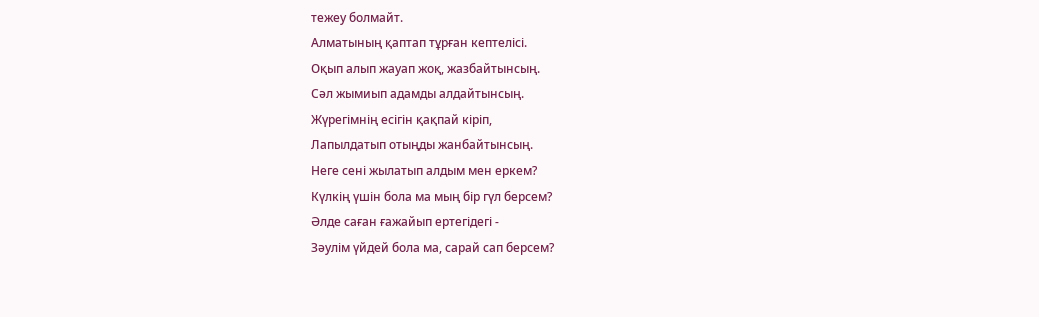тежеу болмайт.
Алматының қаптап тұрған кептелісі.
Оқып алып жауап жоқ, жазбайтынсың.
Сәл жымиып адамды алдайтынсың.
Жүрегімнің есігін қақпай кіріп,
Лапылдатып отыңды жанбайтынсың.
Неге сені жылатып алдым мен еркем?
Күлкің үшін бола ма мың бір гүл берсем?
Әлде саған ғажайып ертегідегі -
Зәулім үйдей бола ма, сарай сап берсем?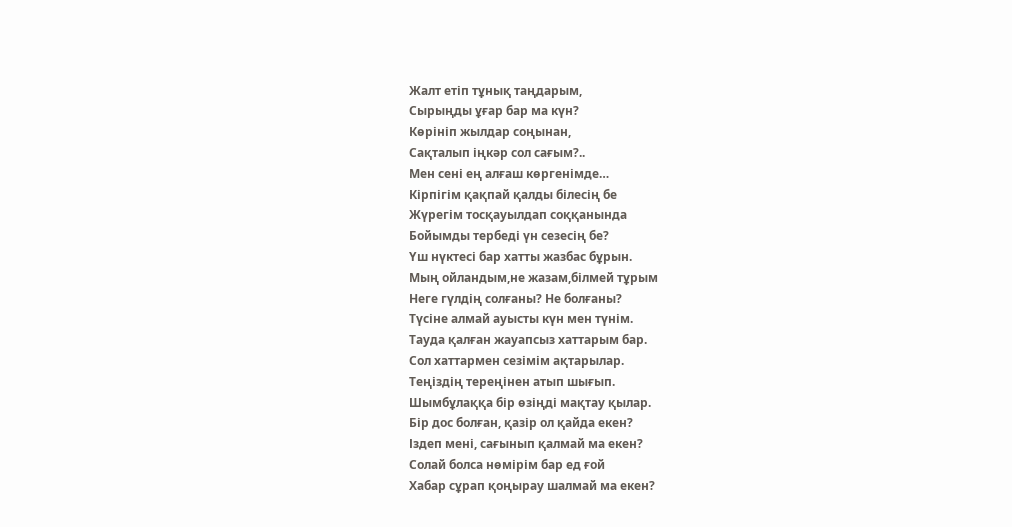Жалт етіп тұнық таңдарым,
Сырыңды ұғар бар ма күн?
Көрініп жылдар соңынан,
Сақталып іңкәр сол сағым?..
Мен сені ең алғаш көргенімде…
Кірпігім қақпай қалды білесің бе
Жүрегім тосқауылдап соққанында
Бойымды тербеді үн сезесің бе?
Үш нүктесі бар хатты жазбас бұрын.
Мың ойландым,не жазам,білмей тұрым
Неге гүлдің солғаны? Не болғаны?
Түсіне алмай ауысты күн мен түнім.
Тауда қалған жауапсыз хаттарым бар.
Сол хаттармен сезімім ақтарылар.
Теңіздің тереңінен атып шығып.
Шымбұлаққа бір өзіңді мақтау қылар.
Бір дос болған, қазір ол қайда екен?
Іздеп мені, сағынып қалмай ма екен?
Солай болса нөмірім бар ед ғой
Хабар сұрап қоңырау шалмай ма екен?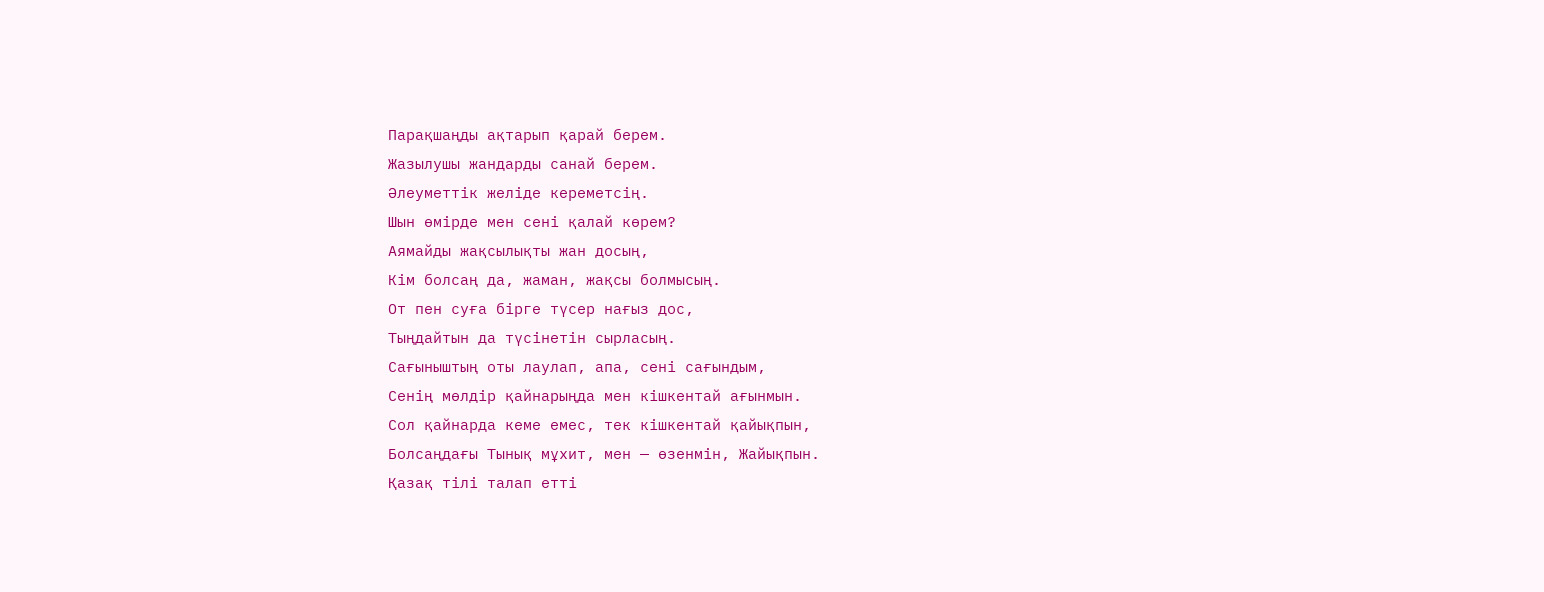Парақшаңды ақтарып қарай берем.
Жазылушы жандарды санай берем.
Әлеуметтік желіде кереметсің.
Шын өмірде мен сені қалай көрем?
Аямайды жақсылықты жан досың,
Кім болсаң да, жаман, жақсы болмысың.
От пен суға бірге түсер нағыз дос,
Тыңдайтын да түсінетін сырласың.
Сағыныштың оты лаулап, апа, сені сағындым,
Сенің мөлдір қайнарыңда мен кішкентай ағынмын.
Сол қайнарда кеме емес, тек кішкентай қайықпын,
Болсаңдағы Тынық мұхит, мен — өзенмін, Жайықпын.
Қазақ тілі талап етті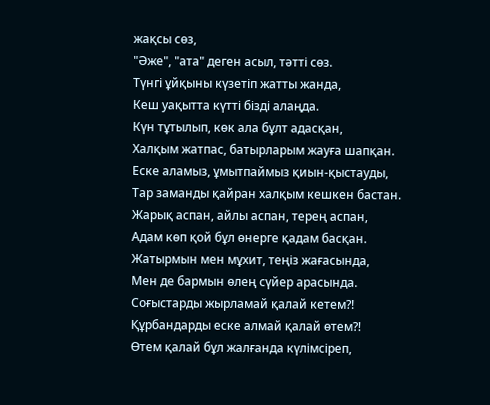жақсы сөз,
"Әже", "ата" деген асыл, тәтті сөз.
Түнгі ұйқыны күзетіп жатты жанда,
Кеш уақытта күтті бізді алаңда.
Күн тұтылып, көк ала бұлт адасқан,
Халқым жатпас, батырларым жауға шапқан.
Еске аламыз, ұмытпаймыз қиын-қыстауды,
Тар заманды қайран халқым кешкен бастан.
Жарық аспан, айлы аспан, терең аспан,
Адам көп қой бұл өнерге қадам басқан.
Жатырмын мен мұхит, теңіз жағасында,
Мен де бармын өлең сүйер арасында.
Соғыстарды жырламай қалай кетем?!
Құрбандарды еске алмай қалай өтем?!
Өтем қалай бұл жалғанда күлімсіреп,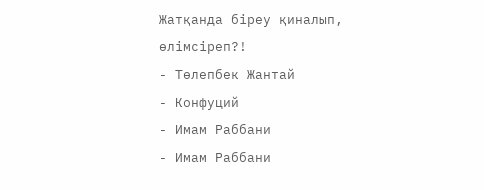Жатқанда біреу қиналып, өлімсіреп?!
- Төлепбек Жантай
- Конфуций
- Имам Раббани
- Имам Раббани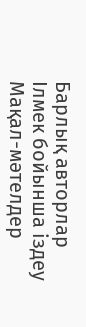Барлық авторлар
Ілмек бойынша іздеу
Мақал-мәтелдер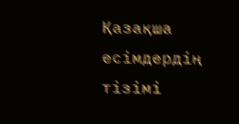Қазақша есімдердің тізімі